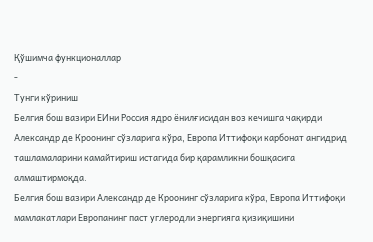Қўшимча функционаллар
-
Тунги кўриниш
Белгия бош вазири ЕИни Россия ядро ёнилғисидан воз кечишга чақирди
Александр де Кроонинг сўзларига кўра, Европа Иттифоқи карбонат ангидрид ташламаларини камайтириш истагида бир қарамликни бошқасига алмаштирмоқда.
Белгия бош вазири Александр де Кроонинг сўзларига кўра, Европа Иттифоқи мамлакатлари Европанинг паст углеродли энергияга қизиқишини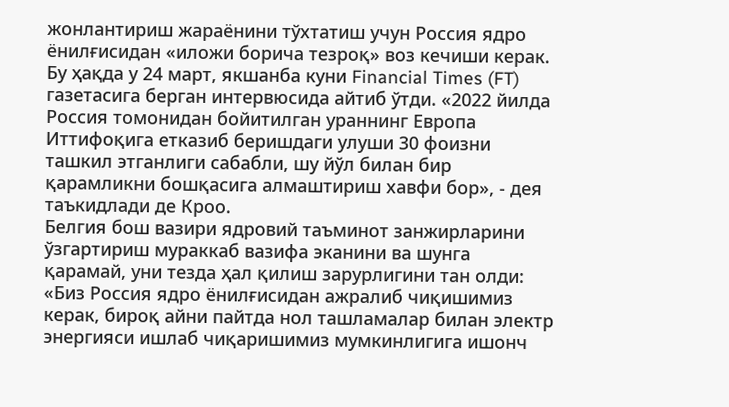жонлантириш жараёнини тўхтатиш учун Россия ядро ёнилғисидан «иложи борича тезроқ» воз кечиши керак. Бу ҳақда у 24 март, якшанба куни Financial Times (FT) газетасига берган интервюсида айтиб ўтди. «2022 йилда Россия томонидан бойитилган ураннинг Европа Иттифоқига етказиб беришдаги улуши 30 фоизни ташкил этганлиги сабабли, шу йўл билан бир қарамликни бошқасига алмаштириш хавфи бор», - дея таъкидлади де Кроо.
Белгия бош вазири ядровий таъминот занжирларини ўзгартириш мураккаб вазифа эканини ва шунга қарамай, уни тезда ҳал қилиш зарурлигини тан олди: «Биз Россия ядро ёнилғисидан ажралиб чиқишимиз керак, бироқ айни пайтда нол ташламалар билан электр энергияси ишлаб чиқаришимиз мумкинлигига ишонч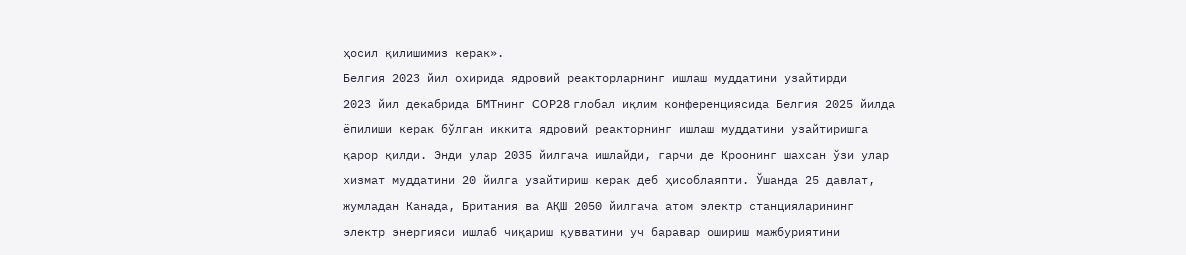ҳосил қилишимиз керак».
Белгия 2023 йил охирида ядровий реакторларнинг ишлаш муддатини узайтирди
2023 йил декабрида БМТнинг COP28 глобал иқлим конференциясида Белгия 2025 йилда ёпилиши керак бўлган иккита ядровий реакторнинг ишлаш муддатини узайтиришга қарор қилди. Энди улар 2035 йилгача ишлайди, гарчи де Кроонинг шахсан ўзи улар хизмат муддатини 20 йилга узайтириш керак деб ҳисоблаяпти. Ўшанда 25 давлат, жумладан Канада, Британия ва АҚШ 2050 йилгача атом электр станцияларининг электр энергияси ишлаб чиқариш қувватини уч баравар ошириш мажбуриятини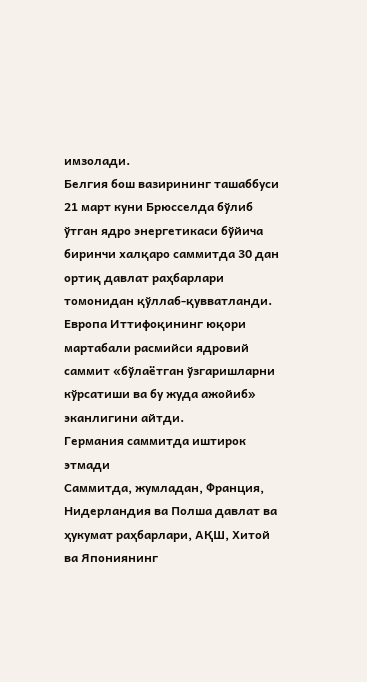имзолади.
Белгия бош вазирининг ташаббуси 21 март куни Брюсселда бўлиб ўтган ядро энергетикаси бўйича биринчи халқаро саммитда 30 дан ортиқ давлат раҳбарлари томонидан қўллаб-қувватланди. Европа Иттифоқининг юқори мартабали расмийси ядровий саммит «бўлаётган ўзгаришларни кўрсатиши ва бу жуда ажойиб» эканлигини айтди.
Германия саммитда иштирок этмади
Саммитда, жумладан, Франция, Нидерландия ва Полша давлат ва ҳукумат раҳбарлари, АҚШ, Хитой ва Япониянинг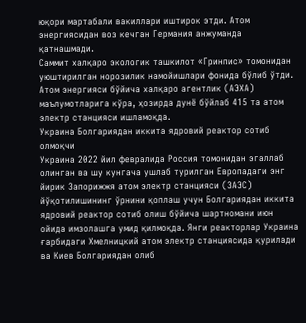юқори мартабали вакиллари иштирок этди. Атом энергиясидан воз кечган Германия анжуманда қатнашмади.
Саммит халқаро экологик ташкилот «Гринпис» томонидан уюштирилган норозилик намойишлари фонида бўлиб ўтди. Атом энергияси бўйича халқаро агентлик (АЭХА) маълумотларига кўра, ҳозирда дунё бўйлаб 415 та атом электр станцияси ишламоқда.
Украина Болгариядан иккита ядровий реактор сотиб олмоқчи
Украина 2022 йил февралида Россия томонидан эгаллаб олинган ва шу кунгача ушлаб турилган Европадаги энг йирик Запорижжя атом электр станцияси (ЗАЭС) йўқотилишининг ўрнини қоплаш учун Болгариядан иккита ядровий реактор сотиб олиш бўйича шартномани июн ойида имзолашга умид қилмоқда. Янги реакторлар Украина ғарбидаги Хмелницкий атом электр станциясида қурилади ва Киев Болгариядан олиб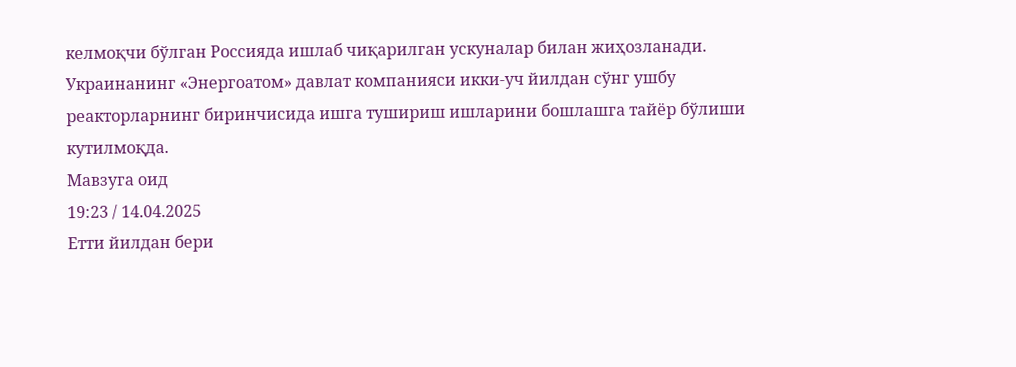келмоқчи бўлган Россияда ишлаб чиқарилган ускуналар билан жиҳозланади. Украинанинг «Энергоатом» давлат компанияси икки-уч йилдан сўнг ушбу реакторларнинг биринчисида ишга тушириш ишларини бошлашга тайёр бўлиши кутилмоқда.
Мавзуга оид
19:23 / 14.04.2025
Етти йилдан бери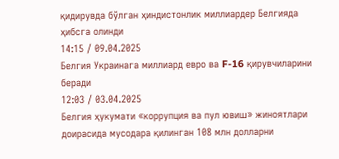қидирувда бўлган ҳиндистонлик миллиардер Белгияда ҳибсга олинди
14:15 / 09.04.2025
Белгия Украинага миллиард евро ва F-16 қирувчиларини беради
12:03 / 03.04.2025
Белгия ҳукумати «коррупция ва пул ювиш» жиноятлари доирасида мусодара қилинган 108 млн долларни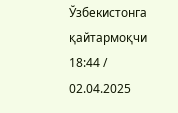Ўзбекистонга қайтармоқчи
18:44 / 02.04.2025